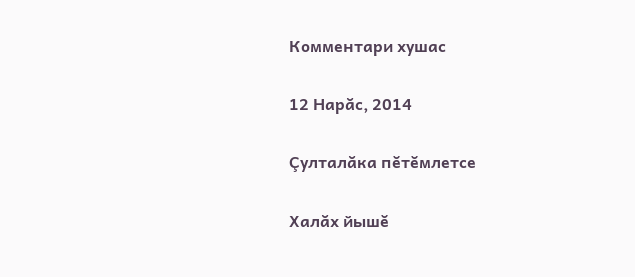Комментари хушас

12 Нарăс, 2014

Çулталăка пĕтĕмлетсе

Халăх йышĕ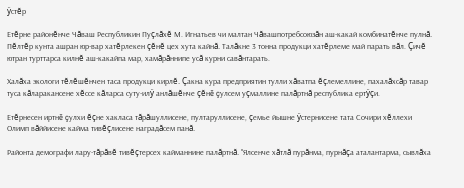ÿстĕр

Етĕрне районĕнче Чăваш Республикин Пуçлăхĕ М. Игнатьев чи малтан Чăвашпотребсоюзăн аш-какай комбинатĕнче пулнă. Пĕлтĕр кунта ашран юр-вар хатĕрлекен çĕнĕ цех хута кайнă. Талăкне 3 тонна продукци хатĕрлеме май парать вăл. Çичĕ ютран турттарса килнĕ аш-какайпа мар, хамăрăннипе усă курни савăнтарать.

Халăха экологи тĕлĕшĕнчен таса продукци кирлĕ. Çакна кура предприятин тулли хăватпа ĕçлемеллине, пахалăхсăр тавар туса кăларакансене хĕссе кăларса суту-илÿ анлăшĕнче çĕнĕ çулсем уçмаллине палăртнă республика ертÿçи.

Етĕрнесен иртнĕ çулхи ĕçне хакласа тăрăшуллисене, пултаруллисене, çемье йышне ÿстернисене тата Сочири хĕллехи Олимп вăййисене кайма тивĕçлисене наградăсем панă.

Районта демографи лару-тăрăвĕ тивĕçтерсех кайманнине палăртнă. "Ялсенче хăтлă пурăнма, пурнăçа аталантарма, сывлăха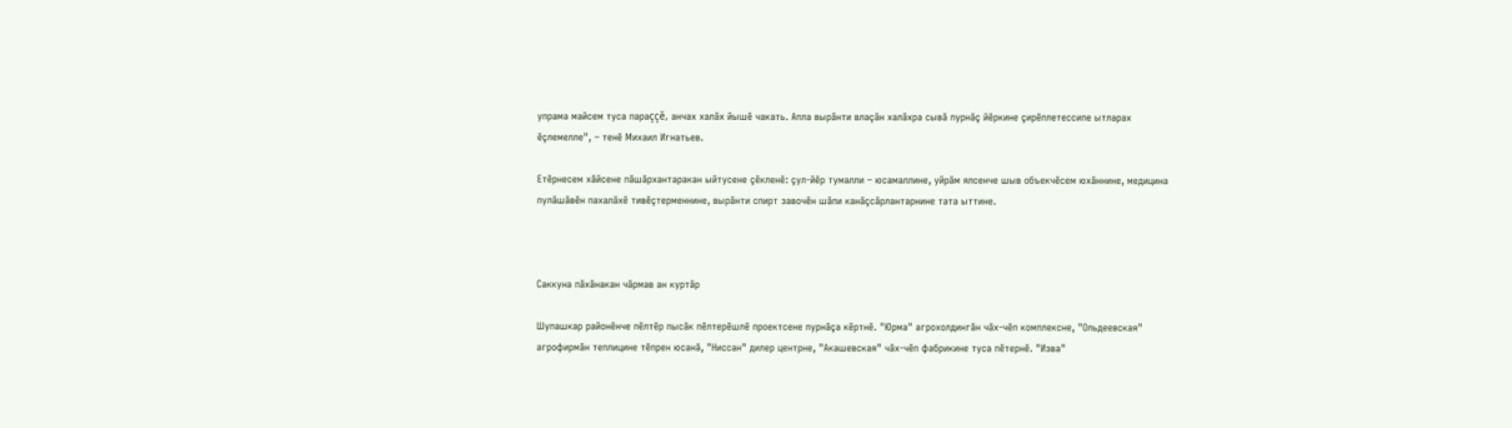упрама майсем туса параççĕ, анчах халăх йышĕ чакать. Апла вырăнти влаçăн халăхра сывă пурнăç йĕркине çирĕплетессипе ытларах ĕçлемелле", – тенĕ Михаил Игнатьев.

Етĕрнесем хăйсене пăшăрхантаракан ыйтусене çĕкленĕ: çул-йĕр тумалли – юсамаллине, уйрăм ялсенче шыв объекчĕсем юхăннине, медицина пулăшăвĕн пахалăхĕ тивĕçтерменнине, вырăнти спирт завочĕн шăпи канăçсăрлантарнине тата ыттине.



Саккуна пăхăнакан чăрмав ан куртăр

Шупашкар районĕнче пĕлтĕр пысăк пĕлтерĕшлĕ проектсене пурнăçа кĕртнĕ. "Юрма" агрохолдингăн чăх-чĕп комплексне, "Ольдеевская" агрофирмăн теплицине тĕпрен юсанă, "Ниссан" дилер центрне, "Акашевская" чăх-чĕп фабрикине туса пĕтернĕ. "Изва"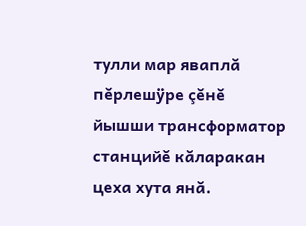тулли мар яваплă пĕрлешÿре çĕнĕ йышши трансформатор станцийĕ кăларакан цеха хута янă.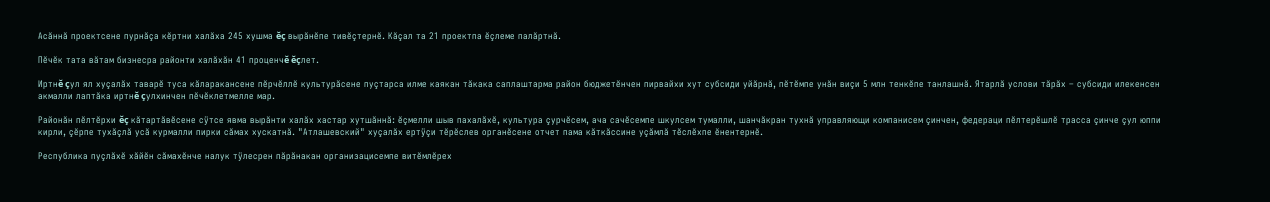Асăннă проектсене пурнăçа кĕртни халăха 245 хушма ĕç вырăнĕпе тивĕçтернĕ. Кăçал та 21 проектпа ĕçлеме палăртнă.

Пĕчĕк тата вăтам бизнесра районти халăхăн 41 проценчĕ ĕçлет.

Иртнĕ çул ял хуçалăх таварĕ туса кăларакансене пĕрчĕллĕ культурăсене пуçтарса илме каякан тăкака саплаштарма район бюджетĕнчен пирвайхи хут субсиди уйăрнă, пĕтĕмпе унăн виçи 5 млн тенкĕпе танлашнă. Ятарлă услови тăрăх – субсиди илекенсен акмалли лаптăка иртнĕ çулхинчен пĕчĕклетмелле мар.

Районăн пĕлтĕрхи ĕç кăтартăвĕсене сÿтсе явма вырăнти халăх хастар хутшăннă: ĕçмелли шыв пахалăхĕ, культура çурчĕсем, ача сачĕсемпе шкулсем тумалли, шанчăкран тухнă управляющи компанисем çинчен, федераци пĕлтерĕшлĕ трасса çинче çул юппи кирли, çĕрпе тухăçлă усă курмалли пирки сăмах хускатнă. "Атлашевский" хуçалăх ертÿçи тĕрĕслев органĕсене отчет пама кăткăссине уçăмлă тĕслĕхпе ĕнентернĕ.

Республика пуçлăхĕ хăйĕн сăмахĕнче налук тÿлесрен пăрăнакан организацисемпе витĕмлĕрех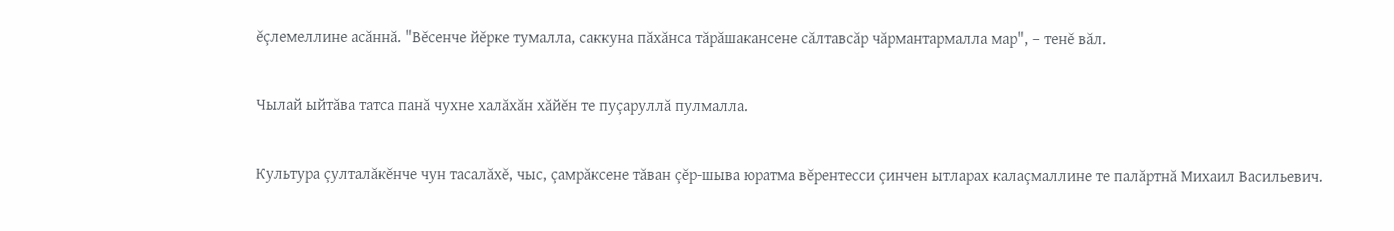ĕçлемеллине асăннă. "Вĕсенче йĕрке тумалла, саккуна пăхăнса тăрăшакансене сăлтавсăр чăрмантармалла мар", – тенĕ вăл.

Чылай ыйтăва татса панă чухне халăхăн хăйĕн те пуçаруллă пулмалла.

Культура çулталăкĕнче чун тасалăхĕ, чыс, çамрăксене тăван çĕр-шыва юратма вĕрентесси çинчен ытларах калаçмаллине те палăртнă Михаил Васильевич.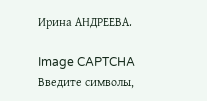Ирина АНДРЕЕВА.

Image CAPTCHA
Введите символы,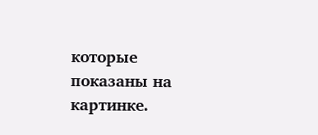которые показаны на картинке.